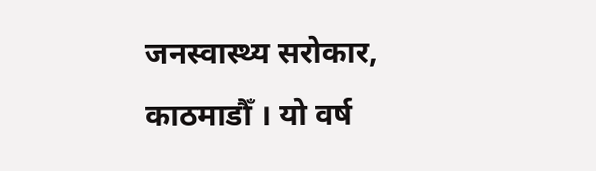जनस्वास्थ्य सरोकार, काठमाडौँ । यो वर्ष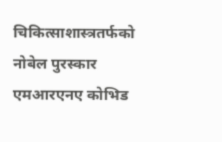चिकित्साशास्त्रतर्फको नोबेल पुरस्कार एमआरएनए कोभिड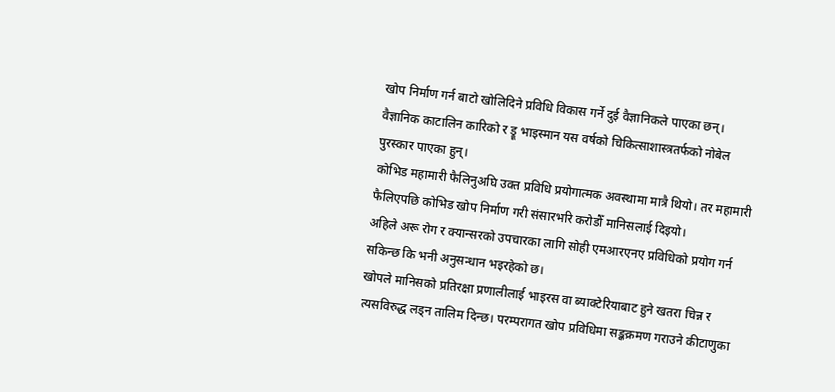खोप निर्माण गर्न बाटो खोलिदिने प्रविधि विकास गर्ने दुई वैज्ञानिकले पाएका छन्।
वैज्ञानिक काटालिन कारिको र ड्रू भाइस्मान यस वर्षको चिकित्साशास्त्रतर्फको नोबेल पुरस्कार पाएका हुन्।
कोभिड महामारी फैलिनुअघि उक्त प्रविधि प्रयोगात्मक अवस्थामा मात्रै थियो। तर महामारी फैलिएपछि कोभिड खोप निर्माण गरी संसारभरि करोडौँ मानिसलाई दिइयो।
अहिले अरू रोग र क्यान्सरको उपचारका लागि सोही एमआरएनए प्रविधिको प्रयोग गर्न सकिन्छ कि भनी अनुसन्धान भइरहेको छ।
खोपले मानिसको प्रतिरक्षा प्रणालीलाई भाइरस वा ब्याक्टेरियाबाट हुने खतरा चिन्न र त्यसविरुद्ध लड्न तालिम दिन्छ। परम्परागत खोप प्रविधिमा सङ्कक्रमण गराउने कीटाणुका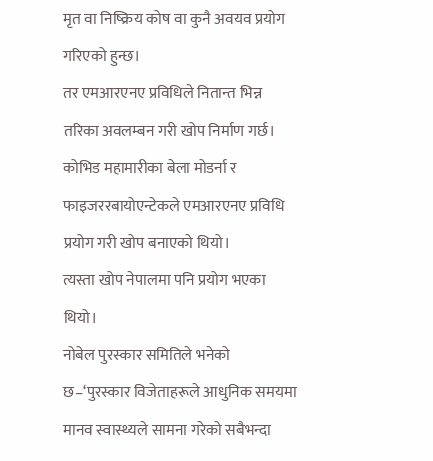मृत वा निष्क्रिय कोष वा कुनै अवयव प्रयोग गरिएको हुन्छ।
तर एमआरएनए प्रविधिले नितान्त भिन्न तरिका अवलम्बन गरी खोप निर्माण गर्छ। कोभिड महामारीका बेला मोडर्ना र फाइजररबायोएन्टेकले एमआरएनए प्रविधि प्रयोग गरी खोप बनाएको थियो।
त्यस्ता खोप नेपालमा पनि प्रयोग भएका थियो।
नोबेल पुरस्कार समितिले भनेको छ–‘पुरस्कार विजेताहरूले आधुनिक समयमा मानव स्वास्थ्यले सामना गरेको सबैभन्दा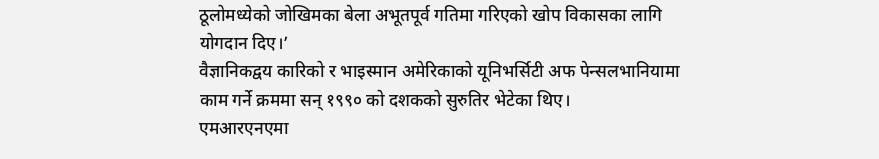ठूलोमध्येको जोखिमका बेला अभूतपूर्व गतिमा गरिएको खोप विकासका लागि योगदान दिए।’
वैज्ञानिकद्वय कारिको र भाइस्मान अमेरिकाको यूनिभर्सिटी अफ पेन्सलभानियामा काम गर्ने क्रममा सन् १९९० को दशकको सुरुतिर भेटेका थिए।
एमआरएनएमा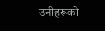उनीहरूको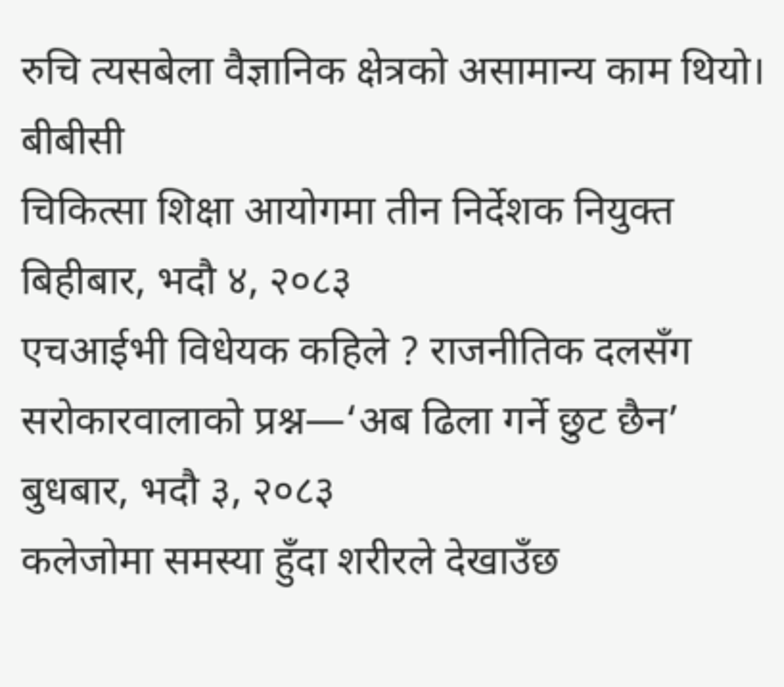रुचि त्यसबेला वैज्ञानिक क्षेत्रको असामान्य काम थियो। बीबीसी
चिकित्सा शिक्षा आयोगमा तीन निर्देशक नियुक्त
बिहीबार, भदौ ४, २०८३
एचआईभी विधेयक कहिले ? राजनीतिक दलसँग सरोकारवालाको प्रश्न—‘अब ढिला गर्ने छुट छैन’
बुधबार, भदौ ३, २०८३
कलेजोमा समस्या हुँदा शरीरले देखाउँछ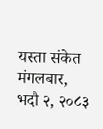यस्ता संकेत
मंगलबार, भदौ २, २०८३